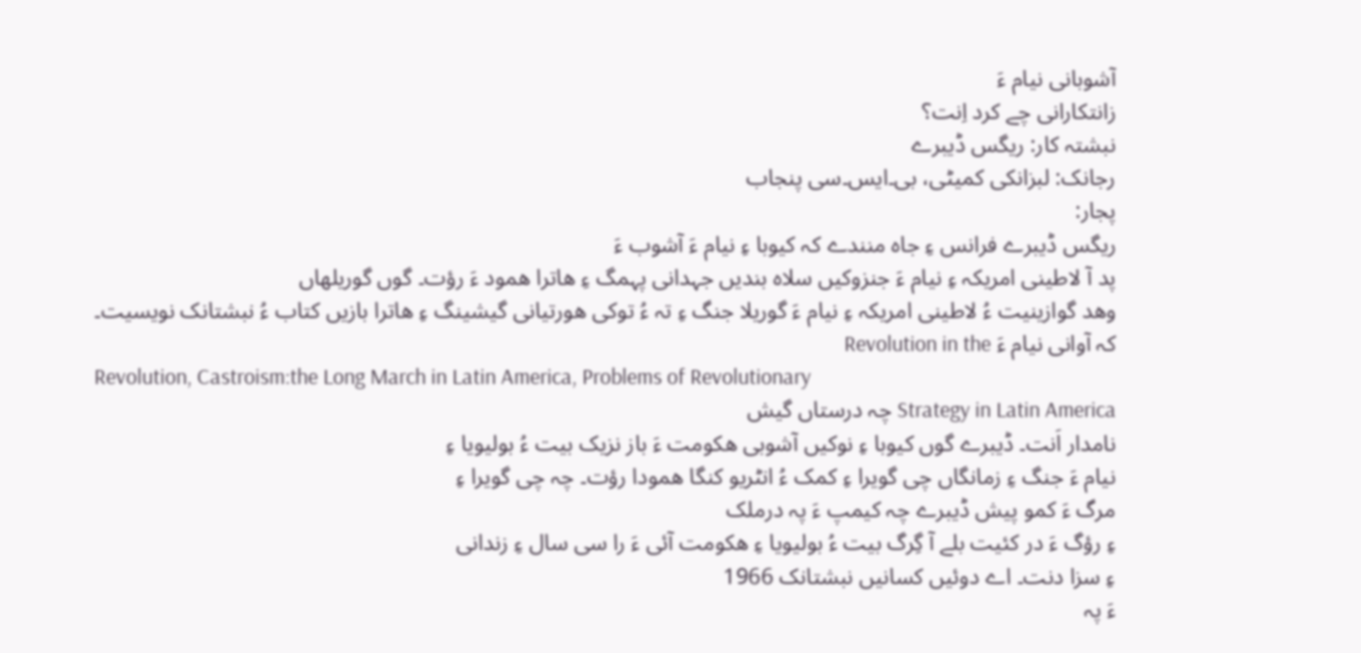آشوبانی نیام ءَ
زانتکارانی چے کرد اِنت؟
نبشتہ کار: ریگس ڈیبرے
رجانک: لبزانکی کمیٹی، بی۔ایس۔سی پنجاب
پجار:
ریگس ڈیبرے فرانس ءِ جاہ منندے کہ کیوبا ءِ نیام ءَ آشوب ءَ
پد آ لاطینی امریکہ ءِ نیام ءَ جنزوکیں سلاہ بندیں جہدانی پہمگ ءِ ھاترا ھمود ءَ رؤت۔ گوں گوریلھاں
وھد گوازینیت ءُ لاطینی امریکہ ءِ نیام ءَ گوریلا جنگ ءِ تہ ءُ توکی ھورتیانی گیشینگ ءِ ھاترا بازیں کتاب ءُ نبشتانک نویسیت۔
کہ آوانی نیام ءَ Revolution in the
Revolution, Castroism:the Long March in Latin America, Problems of Revolutionary
Strategy in Latin America چہ درستاں گیش
نامدار اَنت۔ ڈیبرے گوں کیوبا ءِ نوکیں آشوبی ھکومت ءَ باز نزیک بیت ءُ بولیویا ءِ
نیام ءَ جنگ ءِ زمانگاں چی گویرا ءِ کمک ءُ انٹریو کنگا ھمودا رؤت۔ چہ چی گویرا ءِ
مرگ ءَ کمو پیش ڈیبرے چہ کیمپ ءَ پہ درملک
ءِ رؤگ ءَ در کئیت بلے آ گِرگ بیت ءُ بولیویا ءِ ھکومت آئی ءَ را سی سال ءِ زندانی
ءِ سزا دنت۔ اے دوئیں کسانیں نبشتانک 1966
ءَ پہ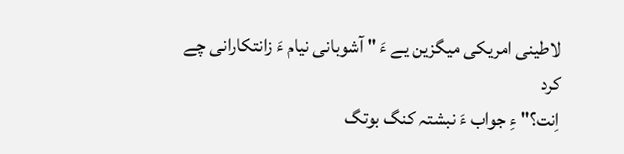لاطینی امریکی میگزین یے ءَ " آشوبانی نیام ءَ زانتکارانی چے کرد
اِنت؟" ءِ جواب ءَ نبشتہ کنگ بوتگ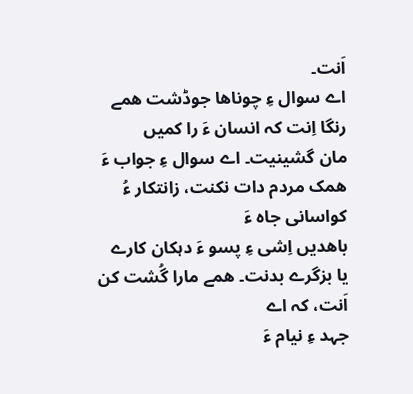اَنت۔
اے سوال ءِ چوناھا جوڈشت ھمے رنگا اِنت کہ انسان ءَ را کمیں
مان گشینیت۔ اے سوال ءِ جواب ءَ ھمک مردم دات نکنت، زانتکار ءُ کواسانی جاہ ءَ
باھدیں اِشی ءِ پسو ءَ دہکان کارے یا بزگرے بدنت۔ ھمے مارا گُشت کن اَنت، کہ اے
جہد ءِ نیام ءَ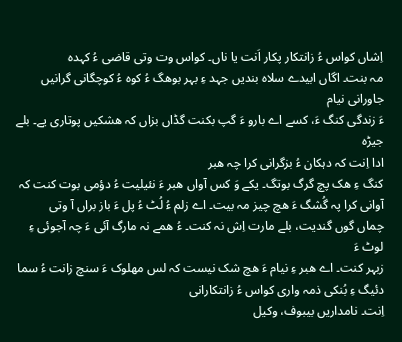اِشاں کواس ءُ زانتکار پکار اَنت یا ناں۔ کواس وت وتی قاضی ءُ کہدہ
مہ بنت۔ اگاں ابیدے سلاہ بندیں جہد ءِ بہر بوھگ ءُ کوہ ءُ کوچگانی گرانیں جاورانی نیام
ءَ زندگی کنگ ءَ، کسے اے بارو ءَ گپ بکنت گڈاں بزاں کہ ھشکیں پوتاری یے۔ بلے جیڑہ
ادا اِنت کہ دہکان ءُ بزگرانی کرا چہ ھبر
کنگ ءِ ھک پچ گرگ بوتگ۔ یکے وَ کس آواں ھبر ءَ نئیلیت ءُ دؤمی بوت کنت کہ آوانی کرا پہ گُشگ ءَ ھچ چیز مہ بیت۔ اے زلم ءُ لُٹ ءُ پل ءَ باز براں آ وتی
چماں گوں گندیت، بلے مارت اِش نہ کنت۔ ءُ ھمے نہ مارگ آئی ءَ چہ آجوئی ءِ لوٹ ءَ
زبہر کنت۔ اے ھبر ءِ نیام ءَ ھچ شک نیست کہ لس مھلوک ءَ سنچ زانت ءُ سما دئیگ ءِ بُنکی ذمہ واری کواس ءُ زانتکارانی
اِنت۔ نامداریں بیبوف، وکیل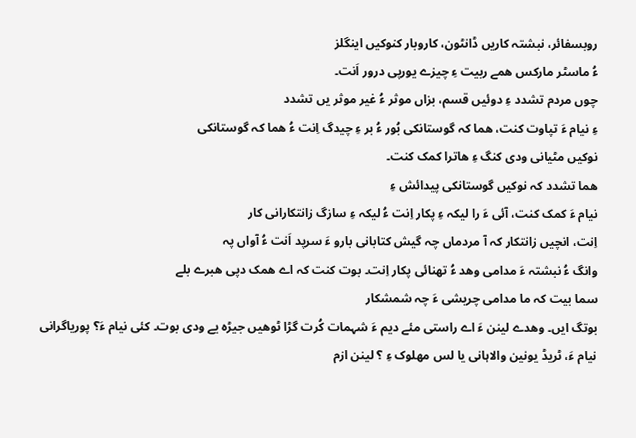روبسفائر، نبشتہ کاریں ڈانٹون، کاروبار کنوکیں اینگلز
ءُ ماسٹر مارکس ھمے ربیت ءِ چیزے یورپی درور اَنت۔
چوں مردم تشدد ءِ دوئیں قسم، بزاں موثر ءُ غیر موثر یں تشدد
ءِ نیام ءَ تپاوت کنت، ھما کہ گوستانکی بُور ءُ بر ءِ چیدگ اِنت ءُ ھما کہ گوستانکی
نوکیں مٹیانی ودی کنگ ءِ ھاترا کمک کنت۔
ھما تشدد کہ نوکیں گوستانکی پیدائش ءِ
نیام ءَ کمک کنت، آئی ءَ را لیکہ ءِ پکار اِنت ءُ لیکہ ءِ سازگ زانتکارانی کار
اِنت، انچیں زانتکار کہ آ مردماں چہ گیش کتابانی بارو ءَ سرپد اَنت ءُ آواں پہ
وانگ ءُ نبشتہ ءَ مدامی وھد ءُ تھنائی پکار اِنت۔ بوت کنت کہ اے ھمک دپی ھبرے بلے
سما بیت کہ ما مدامی چریشی ءَ چہ شمشکار
بوتگ ایں۔ وھدے لینن ءَ اے راستی مئے دیم ءَ شہمات کُرت گڑا ٹوھیں جیڑہ یے ودی بوت۔ کئی نیام ءَ؟ پوریاگرانی
نیام ءَ، ٹریڈ یونین والاہانی یا لس مھلوک ءِ ؟ لینن ازم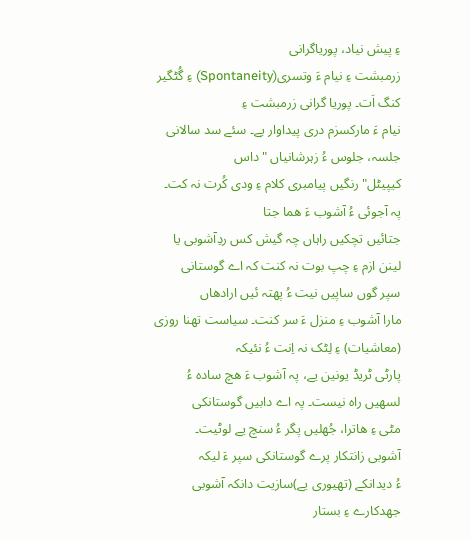ءِ پیش نیاد، پوریاگرانی
زرمبشت ءِ نیام ءَ وتسری(Spontaneity) ءِ گُٹگیر کنگ اَت۔ پوریا گرانی زرمبشت ءِ
نیام ءَ مارکسزم دری پیداوار یے۔ سئے سد سالانی جلسہ، جلوس ءُ زہرشانیاں "داس
کیپیٹل" رنگیں پیامبری کلام ءِ ودی کُرت نہ کت۔ پہ آجوئی ءُ آشوب ءَ ھما جتا
جتائیں تچکیں راہاں چہ گیش کس ردِآشوبی یا لینن ازم ءِ چپ بوت نہ کنت کہ اے گوستانی
سپر گوں ساپیں نیت ءُ پھتہ ئیں ارادھاں
مارا آشوب ءِ منزل ءَ سر کنت۔ سیاست تھنا روزی (معاشیات) ءِ لِٹک نہ اِنت ءُ نئیکہ
پارٹی ٹریڈ یونین یے، پہ آشوب ءَ ھچ سادہ ءُ لسھیں راہ نیست۔ پہ اے دابیں گوستانکی
مٹی ءِ ھاترا، جُھلیں پگر ءُ سنچ یے لوٹیت۔
آشوبی زانتکار پرے گوستانکی سپر ءَ لیکہ
ءُ دیدانکے (تھیوری یے)سازیت دانکہ آشوبی جھدکارے ءِ بستار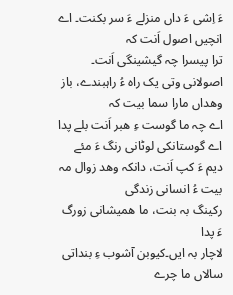ءَ اِشی ءَ داں منزلے ءَ سر بکنت۔ اے انچیں اصول اَنت کہ
ترا پیسرا چہ گیشینگی اَنت۔
اصولانی وتی یک راہ ءُ راہبندے، باز وھداں مارا سما بیت کہ
اے چہ ما گوست ءِ ھبر اَنت بلے پدا اے گوستانکی لوٹانی رنگ ءَ مئے دیم ءَ کپ اَنت، دانکہ وھد زوال مہ بیت ءُ انسانی زندگی
رکینگ بہ بنت، ما ھمیشانی زورگ ءَ پدا
لاچار بہ ایں۔کیوبن آشوب ءِ بنداتی سالاں ما چرے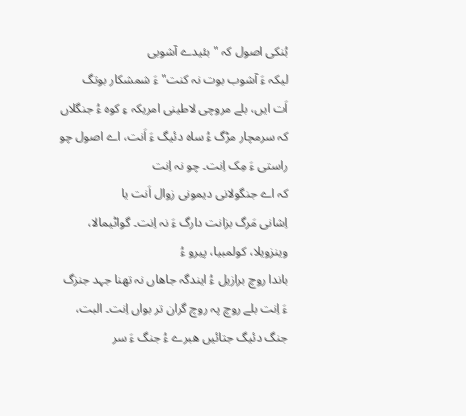بُنکی اصول کہ "بئیدے آشوبی
لیکہ ءَ آشوب بوت نہ کنت" ءَ شمشکار بوتگ
اَت ایں، بلے مروچی لاطینی امریکہ ءِ کوہ ءُ جنگلاں کہ سرمچار مڑگ ءُ ساہ دئیگ ءَ اَنت، اے اصول چو راستی ءَ مِک اِنت۔ چو نہ اِنت
کہ اے جنگولانی دیمونی زوال اَنت یا
اِشانی مَرگ بزانت دارگ ءَ نہ اِنت۔ گواٹیمالا، وینزویلا، کولمبیا، پیرو ءُ
باندا روچ برازیل ءُ ایندگہ جاھاں نہ تھنا جہد جنزگ ءَ اِنت بلے روچ پہ روچ گران تر بواں اِنت۔ البت، جنگ دئیگ جتائیں ھبرے ءُ جنگ ءَ سر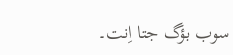سوب بؤگ جتا اِنت۔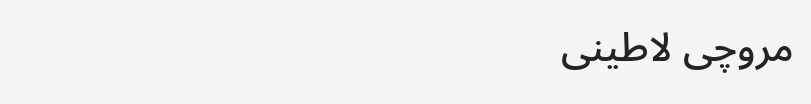مروچی لاطینی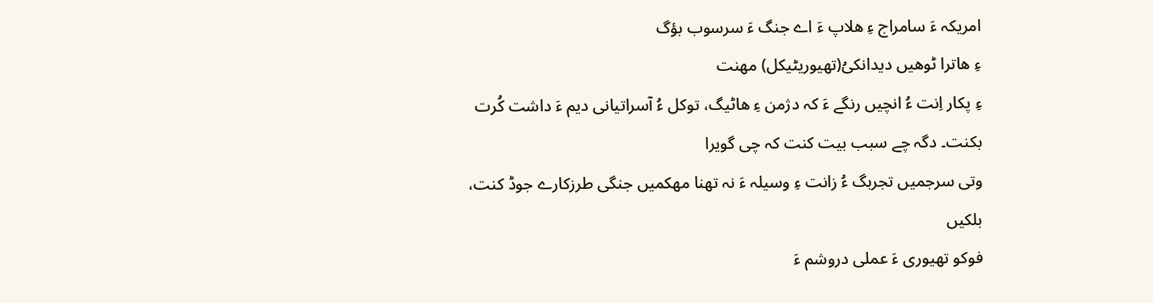امریکہ ءَ سامراج ءِ ھلاپ ءَ اے جنگ ءَ سرسوب بؤگ
ءِ ھاترا ٹوھیں دیدانکیُ(تھیوریٹیکل) مھنت
ءِ پکار اِنت ءُ انچیں رنگے ءَ کہ دژمن ءِ ھاٹیگ، توکل ءُ آسراتیانی دیم ءَ داشت کُرت بکنت۔ دگہ چے سبب بیت کنت کہ چی گویرا
وتی سرجمیں تجربگ ءُ زانت ءِ وسیلہ ءَ نہ تھنا مھکمیں جنگی طرزکارے جوڈ کنت، بلکیں
فوکو تھیوری ءَ عملی دروشم ءَ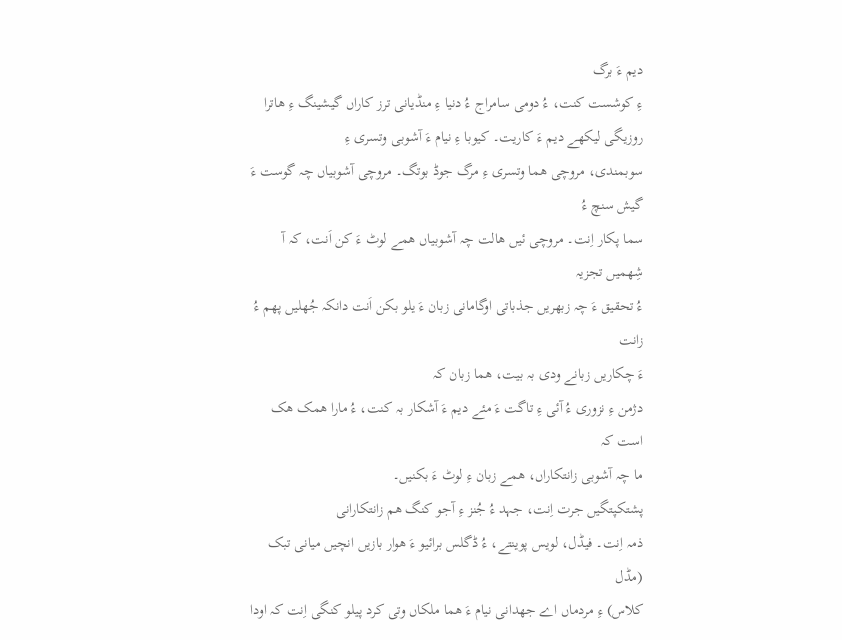دیم ءَ برگ
ءِ کوشست کنت، ءُ دومی سامراج ءُ دنیا ءِ منڈیانی ترز کاراں گیشینگ ءِ ھاترا روزیگی لیکھے دیم ءَ کاریت۔ کیوبا ءِ نیام ءَ آشوبی وتسری ءِ
سوبمندی، مروچی ھما وتسری ءِ مرگ جوڈ بوتگ۔ مروچی آشوبیاں چہ گوست ءَ گیش سنچ ءُ
سما پکار اِنت۔ مروچی ئیں ھالت چہ آشوبیاں ھمے لوٹ ءَ کن اَنت، کہ آ شِھمیں تجزیہ
ءُ تحقیق ءَ چہ زبھریں جذباتی اوگامانی زبان ءَ یلو بکن اَنت دانکہ جُھلیں پھم ءُ زانت
ءَ چکاریں زبانے ودی بہ بیت، ھما زبان کہ
دژمن ءِ نزوری ءُ آئی ءِ تاگت ءَ مئے دیم ءَ آشکار بہ کنت، ءُ مارا ھمک ھک است کہ
ما چہ آشوبی زانتکاراں، ھمے زبان ءِ لوٹ ءَ بکنیں۔
پشتکپتگیں جرت اِنت، جہد ءُ جُنز ءِ آجو کنگ ھم زانتکارانی
ذمہ اِنت۔ فیڈل، لویس پوینتے، ءُ ڈگلس برائیو ءَ ھوار بازیں انچیں میانی تبک (مڈل
کلاس) ءِ مردماں اے جھدانی نیام ءَ ھما ملکاں وتی کرد پیلو کنگی اِنت کہ اودا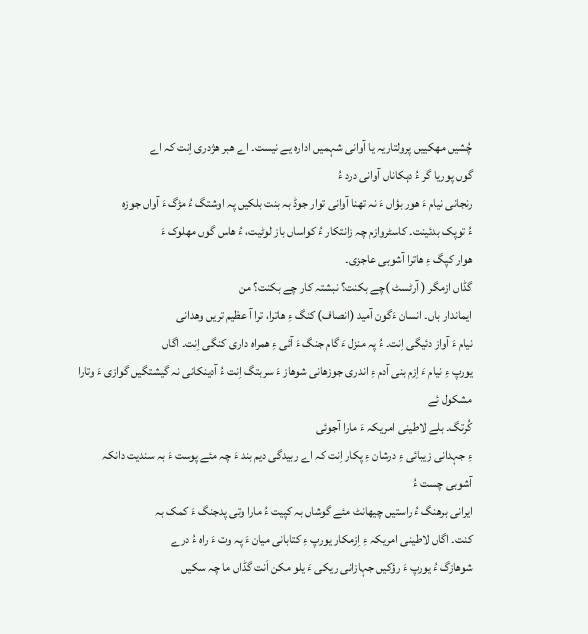چُشیں مھکییں پرولتاریہ یا آوانی شہمیں ادارہ یے نیست۔ اے ھبر ھژدری اِنت کہ اے
گوں پوریا گر ءُ دہکاناں آوانی درد ءُ
رنجانی نیام ءَ ھور بؤاں ءَ نہ تھنا آوانی توار جوڈ بہ بنت بلکیں پہ اوشتگ ءُ مڑگ ءَ آواں جوزہ
ءُ توپک بدئینت۔ کاسٹروازم چہ زانتکار ءُ کواساں باز لوٹیت، ءُ ھاس گوں مھلوک ءَ
ھوار کپگ ءِ ھاترا آشوبی عاجزی۔
گڈاں ازمگر ( آرٹسٹ )چے بکنت؟ نبشتہ کار چے بکنت؟ من
ایماندار باں۔ انسان ءَگون آمید (انصاف) کنگ ءِ ھاترا، ترا آ عظیم تریں وھدانی
نیام ءَ آواز دئیگی اِنت۔ ءُ پہ منزل ءَ گام جنگ ءَ آئی ءِ ھمراہ داری کنگی اِنت۔ اگاں
یورپ ءِ نیام ءَ اِزم بنی آدم ءِ اندری جوزھانی شوھاز ءَ سربتگ اِنت ءُ آدینکانی نہ گیشتگیں گوازی ءَ وتارا مشکول ئے
کُرتگ۔ بلے لاطینی امریکہ ءَ مارا آجوئی
ءِ جہدانی زیبائی ءِ درشان ءِ پکار اِنت کہ اے ربیدگی دیم بند ءَ چہ مئے پوست ءَ بہ سندیت دانکہ آشوبی چست ءُ
ایرانی برھنگ ءُ راستیں چیھانٹ مئے گوشاں بہ کپیت ءُ مارا وتی پدجنگ ءَ کمک بہ
کنت۔ اگاں لاطینی امریکہ ءِ اِزمکار یورپ ءِ کتابانی میان ءَ پہ وت ءَ راہ ءُ درے
شوھازگ ءُ یورپ ءَ رؤکیں جہازانی ریکی ءَ یلو مکن اَنت گڈاں ما چہ سکیں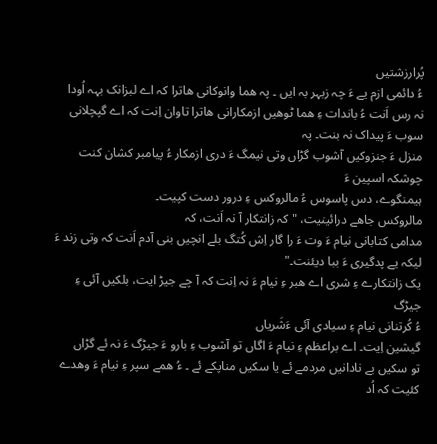پُرارزشتیں
ءُ دائمی ازم یے ءَ چہ زبہر بہ ایں ۔ پہ ھما وانوکانی ھاترا کہ اے لبزانک بہہ اُودا
نہ رس اَنت ءُ باندات ءِ ھما ٹوھیں ازمکارانی ھاترا تاوان اِنت کہ اے گپچلانی سوب ءَ پیداک نہ بنت۔ پہ
منزل ءَ جنزوکیں آشوب گڑاں وتی نیمگ ءَ دری ازمکار ءُ پیامبر کشان کنت چوشکہ اسپین ءَ
ہیمنگوے، دس پاسوس ءُ مالروکس ءِ درور دست کپیت۔
مالروکس جاھے درائینیت، "کہ زانتکار آ نہ اَنت، کہ
مدامی کتابانی نیام ءَ وت ءَ را گار اِش کُتگ بلے انچیں بنی آدم اَنت کہ وتی زند ءَ لیکہ یے پدگیری ءَ ببا دیئنت۔"
یک زانتکارے ءِ شری اے ھبر ءِ نیام ءَ نہ اِنت کہ آ چے جیڑ ایت، بلکیں آئی ءِ جیڑگ
ءُ کُرتنانی نیام ءِ سیادی آئی ءَشَریاں
گیشین اِیت۔ اے براعظم ءِ نیام ءَ اگاں تو آشوب ءِ بارو ءَ جیڑگ ءَ نہ ئے گڑاں
تو سکیں بے نادانیں مردمے ئے یا سکیں مناپکے ئے ۔ ءُ ھمے سپر ءِ نیام ءَ وھدے
کئیت کہ اُد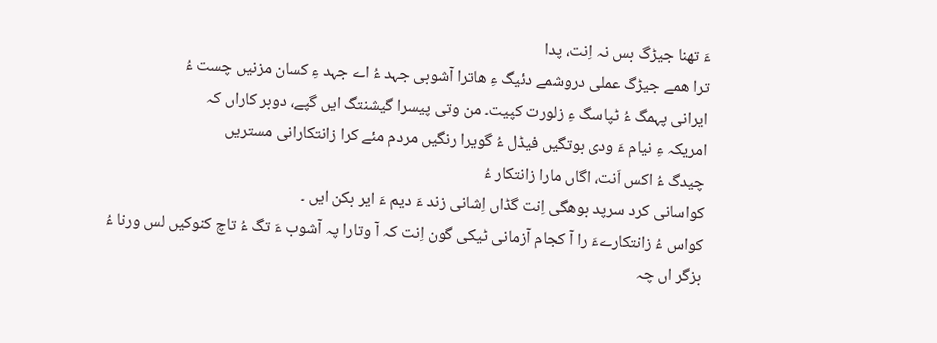ءَ تھنا جیڑگ بس نہ اِنت، پدا
ترا ھمے جیڑگ عملی دروشمے دئیگ ءِ ھاترا آشوبی جہد ءُ اے جہد ءِ کسان مزنیں چست ءُ
ایرانی پہمگ ءُ ٹپاسگ ءِ زلورت کپیت۔ من وتی پیسرا گیشنتگ ایں گپے، دوبر کاراں کہ
امریکہ ءِ نیام ءَ ودی بوتگیں فیڈل ءُ گویرا رنگیں مردم مئے کرا زانتکارانی مستریں
چیدگ ءُ اکس اَنت، اگاں مارا زانتکار ءُ
کواسانی کرد سرپد بوھگی اِنت گڈاں اِشانی زند ءَ دیم ءَ ایر بکن ایں ۔
کواس ءُ زانتکارےءَ را آ کجام آزمانی ٹیکی گون اِنت کہ آ وتارا پہ آشوب ءَ تگ ءُ تاچ کنوکیں لس ورنا ءُ
بزگر اں چہ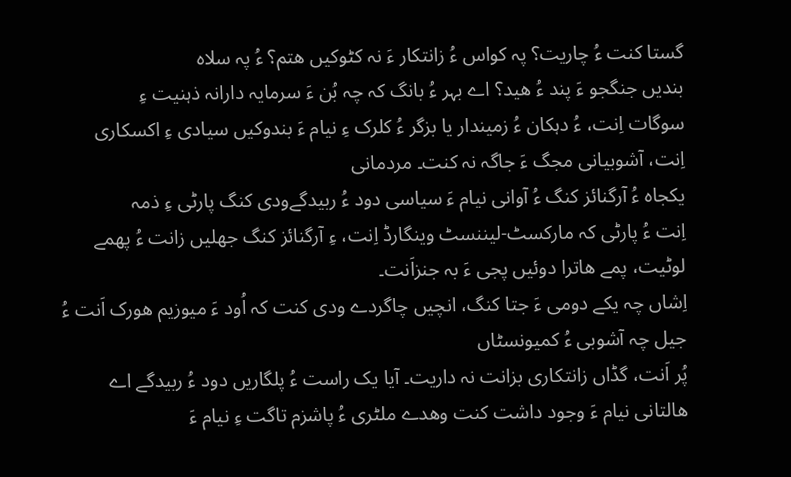گستا کنت ءُ چاریت؟ پہ کواس ءُ زانتکار ءَ نہ کٹوکیں ھتم؟ ءُ پہ سلاہ
بندیں جنگجو ءَ پند ءُ ھید؟ اے بہر ءُ بانگ کہ چہ بُن ءَ سرمایہ دارانہ ذہنیت ءِ
سوگات اِنت، ءُ دہکان ءُ زمیندار یا بزگر ءُ کلرک ءِ نیام ءَ بندوکیں سیادی ءِ اکسکاری
اِنت، آشوبیانی مجگ ءَ جاگہ نہ کنت۔ مردمانی
یکجاہ ءُ آرگنائز کنگ ءُ آوانی نیام ءَ سیاسی دود ءُ ربیدگےودی کنگ پارٹی ءِ ذمہ
اِنت ءُ پارٹی کہ مارکسٹ-لیننسٹ وینگارڈ اِنت، ءِ آرگنائز کنگ جھلیں زانت ءُ پھمے لوٹیت، پمے ھاترا دوئیں پجی ءَ بہ جنزاَنت۔
اِشاں چہ یکے دومی ءَ جتا کنگ، انچیں چاگردے ودی کنت کہ اُود ءَ میوزیم ھورک اَنت ءُ جیل چہ آشوبی ءُ کمیونسٹاں
پُر اَنت، گڈاں زانتکاری بزانت نہ داریت۔ آیا یک راست ءُ پلگاریں دود ءُ ربیدگے اے
ھالتانی نیام ءَ وجود داشت کنت وھدے ملٹری ءُ پاشزم تاگت ءِ نیام ءَ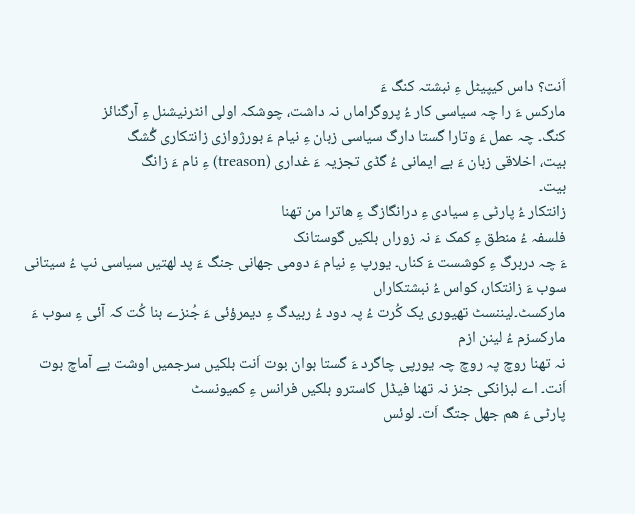اَنت؟ داس کیپیٹل ءِ نبشتہ کنگ ءَ
مارکس ءَ را چہ سیاسی کار ءُ پروگراماں نہ داشت، چوشکہ اولی انٹرنیشنل ءِ آرگنائز
کنگ۔ چہ عمل ءَ وتارا گستا دارگ سیاسی زبان ءِ نیام ءَ بورژوازی زانتکاری گُشگ
بیت، اخلاقی زبان ءَ بے ایمانی ءُ گڈی تجزیہ ءَ غداری (treason) ءِ نام ءَ زانگ
بیت۔
زانتکار ءُ پارٹی ءِ سیادی ءِ درانگازگ ءِ ھاترا من تھنا
فلسفہ ءُ منطق ءِ کمک ءَ نہ زوراں بلکیں گوستانک
ءَ چہ دربرگ ءِ کوشست ءَ کناں۔ یورپ ءِ نیام ءَ دومی جھانی جنگ ءَ پد لھتیں سیاسی نپ ءُ سیتانی سوب ءَ زانتکار، کواس ءُ نبشتکاراں
مارکسٹ۔لیننسٹ تھیوری یک کُرت ءُ پہ دود ءُ ربیدگ ءِ دیمرؤئی ءَ جُنزے بنا کُت کہ آئی ءِ سوب ءَ مارکسزم ءُ لینن ازم
نہ تھنا روچ پہ روچ چہ یورپی چاگرد ءَ گستا بوان بوت اَنت بلکیں سرجمیں اوشت یے آماچ بوت اَنت۔ اے لبزانکی جنز نہ تھنا فیڈل کاسترو بلکیں فرانس ءِ کمیونسٹ
پارٹی ءَ ھم جھل جتگ اَت۔ لوئس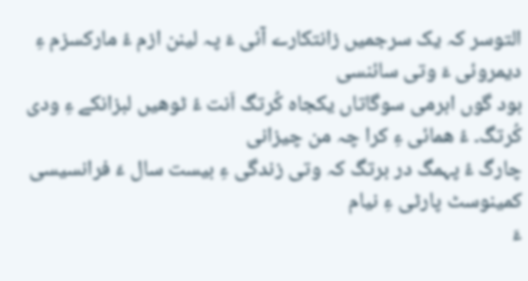التوسر کہ یک سرجمیں زانتکارے آئی ءَ پہ لینن ازم ءُ مارکسزم ءِ دیمروئی ءَ وتی سائنسی
بود گوں ابرمی سوگاتاں یکجاہ کُرتگ اَنت ءُ ٹوھیں لبزانکے ءِ ودی کُرتگ۔ ءُ ھمائی ءِ کرا چہ من چیزانی
چارگ ءُ پہمگ در برتگ کہ وتی زندگی ءِ بیست سال ءَ فرانسیسی کمینوسٹ پارٹی ءِ نیام
ءَ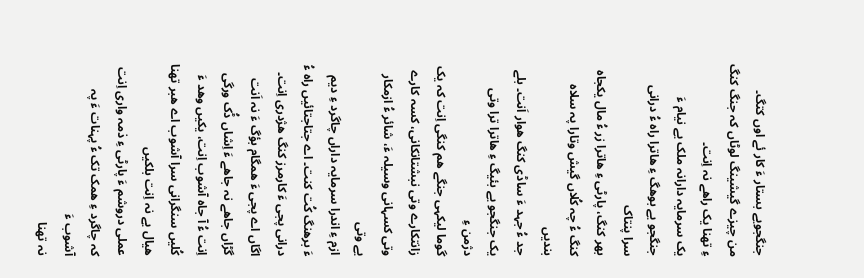جنگجویے بستار ءَ کار ئے اوں کتگ۔
من چیزے گیشینگ لوٹاں کہ جنگ کنگ ءِ تھنا یک راھے نہ اِنت۔
یک سرمایہ دارانہ ملک یے نیام ءَ جنگجو یے بوھگ ءِ ھاترا راہ ءُ درانی سرا پنتاک
بھر کنگ، پارٹی ءِ ھاترا زر ءُ مال یکجاہ کنگ ءُ چہ کُلاں گیش وتارا پہ سلاہ بندیں
جد ءُ جہد ءَ ساڈی کنگ ھوار اَنت۔ بلے یک جنگجو یے بئیگ ءِ ھاترا ترا وتی دژمن ءِ
گوما لیکہی جنگے ھم کنگی اِنت کہ یک
زانتکارے وتی نبشتانکانی، کسہ کارے وتی کسہانی وسیلہ ءَ، شائر ءُ ازمکار یے وتی
ازم ءِ اندرا سرمایہ داراں چاگرد ءِ دیم
ءَ برھنگ کُت کنت۔ اے جتاجتائیں راہ ءُ
درانی پجی ءَ کارمرز کنگ ھژدری اِنت۔ اگاں اے پجی ءَ ھمگام بؤگ ءَ نہ اَنت گڑاں جاھے نہ جاھے ءَ اِشاں ڈُک ورگی
اِنت ءُ آ جاہ آشوب اِنت، یکیں وھد ءَ کُلیں سنگرانی سرا آشوب اے ھبر تھنا ھیال یے نہ اِنت بلکیں
عملی دروشم ءَ پارٹی ءِ ذمہ واری اِنت کہ چاگرد ءِ ھمک تک ءُ پہنات ءَ پہ آشوب ءَ
نہ تھنا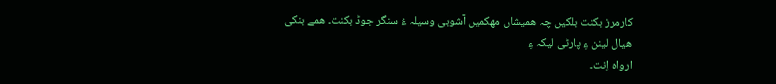کارمرز بکنت بلکیں چہ ھمیشاں مھکمیں آشوبی وسیلہ ءُ سنگر جوڈ بکنت۔ ھمے بنکی ھیال لینن ءِ پارٹی لیکہ ءِ
ارواہ اِنت۔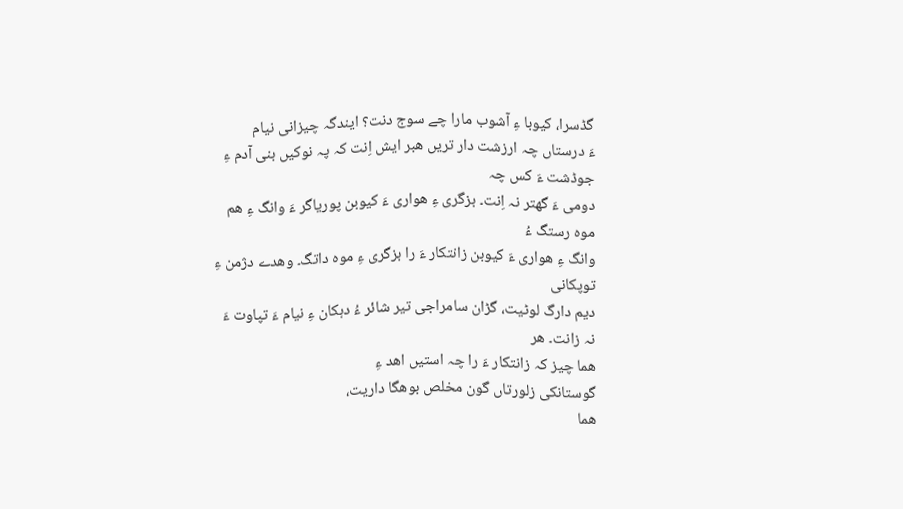گڈسرا، کیوبا ءِ آشوب مارا چے سوج دنت؟ ایندگہ چیزانی نیام
ءَ درستاں چہ ارزشت دار تریں ھبر ایش اِنت کہ پہ نوکیں بنی آدم ءِ جوڈشت ءَ کس چہ
دومی ءَ گھتر نہ اِنت۔ بزگری ءِ ھواری ءَ کیوبن پوریاگر ءَ وانگ ءِ ھم موہ رستگ ءُ
وانگ ءِ ھواری ءَ کیوبن زانتکار ءَ را بزگری ءِ موہ داتگ۔ وھدے دژمن ءِ توپکانی
دیم دارگ لوٹیت، گڑان سامراجی تیر شائر ءُ دہکان ءِ نیام ءَ تپاوت ءَ نہ زانت۔ ھر
ھما چیز کہ زانتکار ءَ را چہ استیں اھد ءِ
گوستانکی زلورتاں گون مخلص بوھگا داریت،
ھما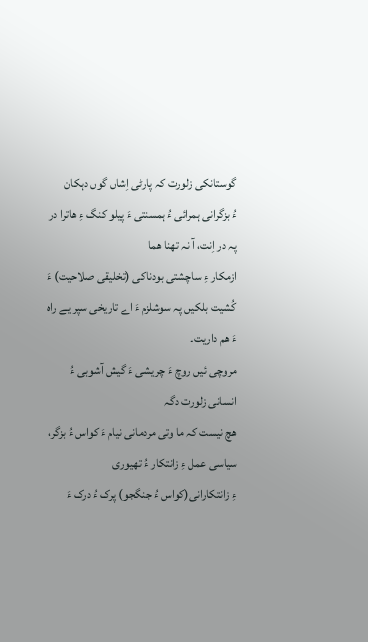گوستانکی زلورت کہ پارٹی اِشاں گوں دہکان
ءُ بزگرانی ہمرائی ءُ ہمسنتی ءَ پیلو کنگ ءِ ھاترا در پہ در اِنت، آ نہ تھنا ھما
ازمکار ءِ ساچشتی بودناکی (تخلیقی صلاحیت) ءَ کُشیت بلکیں پہ سوشلزم ءَ اے تاریخی سپر یے راہ
ءَ ھم داریت۔
مروچی ئیں روچ ءَ چریشی ءَ گیش آشوبی ءُ انسانی زلورت دگہ
ھچ نیست کہ ما وتی مردمانی نیام ءَ کواس ءُ بزگر، سیاسی عمل ءِ زانتکار ءُ تھیوری
ءِ زانتکارانی(کواس ءُ جنگجو) پرک ءُ درک ءَ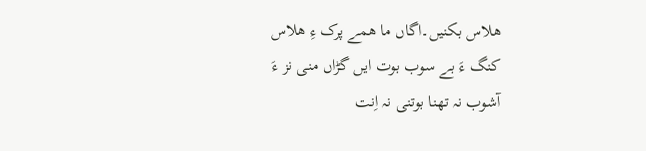ھلاس بکنیں۔اگاں ما ھمے پرک ءِ ھلاس
کنگ ءَ بے سوب بوت ایں گڑاں منی نز ءَ
آشوب نہ تھنا بوتنی نہ اِنت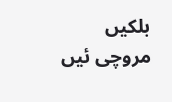بلکیں مروچی ئیں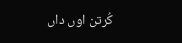کُرتن اوں داں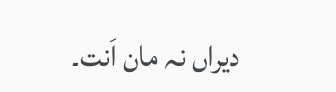دیراں نہ مان اَنت۔